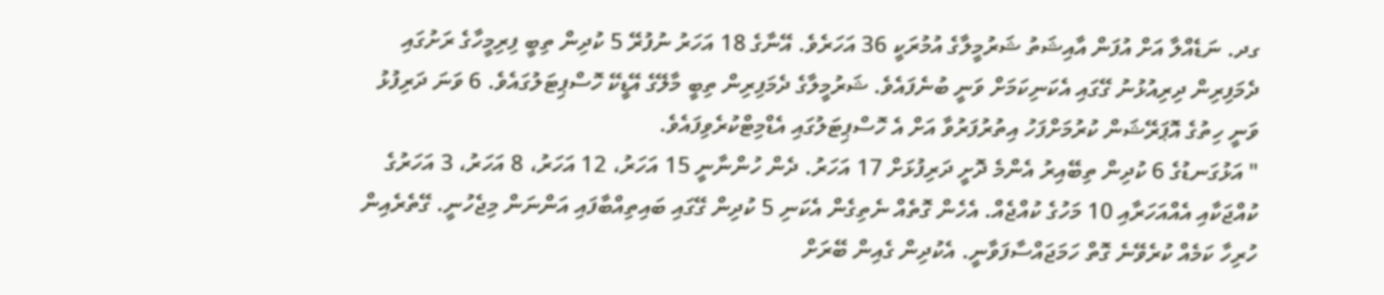ގދ. ނަޑެއްލާ އަށް އުފަން އާއިޝަތު ޝަރުމީލާގެ އުމުރަކީ 36 އަހަރެވެ. އޭނާގެ 18 އަހަރު ނުފުރޭ 5 ކުދިން ތިބީ ފިރިމީހާގެ ރަށުގައި ދެމަފިރިން ދިރިއުޅުނު ގޭގައި އެކަނިކަމަށް ވަނީ ބުނެފައެވެ. ޝަރުމީލާގެ ދެމަފިރިން ތިބީ މާލޭގެ އޭޑީކޭ ހޮސްޕިޓަލުގައެވެ. 6 ވަނަ ދަރިފުޅު ވަނީ ހިތުގެ އޮޕަރޭޝަން ކުރުމަށްފަހު އިތުރުފަރުވާ އަށް އެ ހޮސްޕިޓަލުގައި އެޑްމިޓްކުރެވިފައެވެ.
" އަޅުގަނޑުގެ 6 ކުދިން ތިބޭއިރު އެންމެ ދޮށީ ދަރިފުޅަށް 17 އަހަރު. ދެން ހުންނާނީ 15 އަހަރު، 12 އަހަރު، 8 އަހަރު، 3 އަހަރުގެ ކުއްޖަކާއި އެއްއަހަރާއި 10 މަހުގެ ކުއްޖެއް. އެހެން ގޮތެއް ނެތިގެން އެކަނި 5 ކުދިން ގޭގައި ބައިތިއްބާފައި އަންނަން މިޖެހުނީ. ގޭތެރެއިން ހުރިހާ ކަމެއް ކުރެވޭނެ ގޮތް ހަމަޖައްސާފަވާނީ. އެކުދިން ގެއިން ބޭރަށް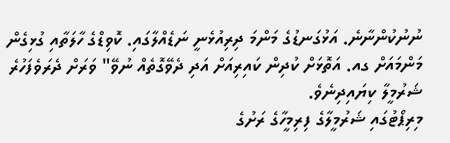ނުނުކުންނާނެ. އަޅުގަނޑުގެ މަންމަ ދިރިއުޅެނީ ނަޑެއްލާގައި. ކޮވިޑްގެ ހާލަތާއި ގުޅިގެން މަންމައަށް ގއ. އަތޮޅަށް ކުދިން ކައިރިއަށް އަދި ދެވޭގޮތެއް ނުވޭ" ވަރަށް ދެރަވެފަހުރެ ޝަރުމީލާ ކިޔައިދިނެވެ.
މިރިޕޯޓުގައި ޝަރުމީލާގެ ފިރިމީހާގެ ރަށުގެ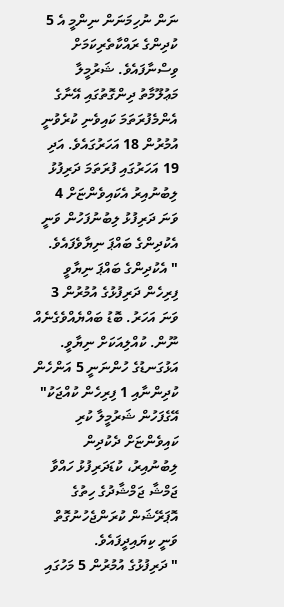ނަން ނުހިމަނަން ނިންމީ އެ 5 ކުދިންގެ ރައްކާތެރިކަމަށް ވިސްނާފައެވެ. ޝަރުމީލާ މަޢުލޫމާތު ދިންގޮތުގައި އޭނާގެ އެންމެފުރަތަމަ ކައިވެނި ކުރެވުނީ އުމުރުން 18 އަހަރުގައެވެ. އަދި 19 އަހަރުގައި ފުރަތަމަ ދަރިފުޅު ލިބުނުއިރު އެކައިވެންޏަށް 4 ވަނަ ދަރިފުޅު ލިބުނުފަހުން ވަނީ އެކުދިންގެ ބައްޕަ ނިޔާވެފައެވެ.
" އެކުދިންގެ ބައްޕަ ނިޔާވީ ފިރިހެން ދަރިފުޅުގެ އުމުރުން 3 ވަނަ އަހަރު. ބޮޑު ބައްޔެއްވެގެނެއް ނޫން. ކުއްލިއަކަށް ނިޔާވީ. އަޅުގަނޑުގެ ހުންނަނީ 5 އަންހެން ކުދިންނާއި 1 ފިރިހެން ކުއްޖަކު"
އޭގެފަހުން ޝަރުމީލާ ކުރި ކައިވެންޏަށް ދެކުދިން ލިބުނުއިރު، ކުޑަދަރިފުޅު ހައްވާ ޖަމްޝާ ޖަމްޝާދުގެ ހިތުގެ އޮޕަރޭޝަން ކުރަންޖެހުނުގޮތް ވަނީ ކިޔައިދީފައެވެ.
" ދަރިފުޅުގެ އުމުރުން 5 މަހުގައި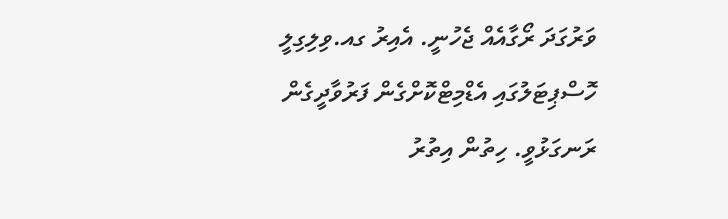ވަރުގަދަ ރޯގާއެއް ޖެހުނީ. އެއިރު ގއ.ވިލިގިލީ ހޮސްޕިޓަލުގައި އެޑްމިޓްކޮށްގެން ފަރުވާދީގެން ރަނގަޅުވީ. ހިތުން އިތުރު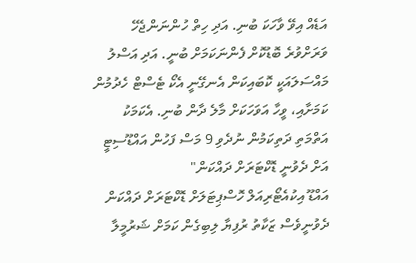އަޑެއް އިވޭ ވާހަކަ ބުނި. އަދި ހިތް ހުންނަންޖެހޭ ވަރަށްވުރެ ބޮޑުކޮށް ފެންނަކަމަށް ބުނީ. އަދި އަސްލު މައްސަލައަކީ ކޮބައިކަން އެނގޭނީ އެކޯ ޓެސްޓް ހެދުމުން ކަމަށާއި، ވީހާ އަވަހަކަށް މާލެ ދާން ބުނި. އެކަމަކު އަތްމަތި ދަތިކަމުން ނުދެވި 9 މަސް ފަހުން އައްޑޫސިޓީ އަށް ދެވުނީ ޑޮކްޓަރަށް ދައްކަން"
އައްޑޫ އިކުއެޓޯރިއަލް ހޮސްޕިޓަލަށް ޑޮކްޓަރަށް ދައްކަން ދެވުނީވެސް ޒަކާތު ރުފިޔާ ލިބިގެން ކަމަށް ޝަރުމީލާ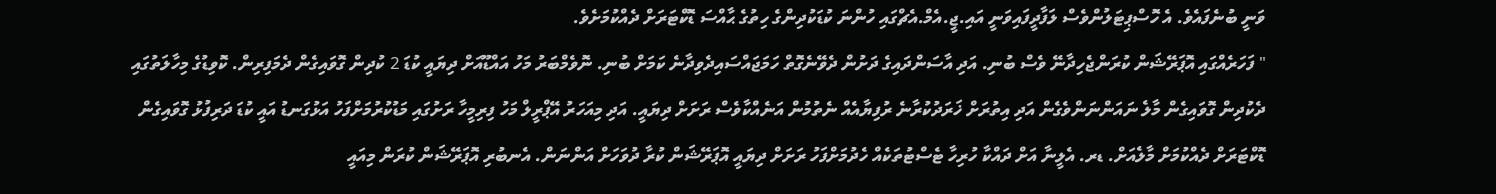ވަނީ ބުނެފައެވެ. އެ ހޮސްޕިޓަލުންވެސް ލަފާދީފައިވަނީ އައި.ޖީ.އެމް.އެޗްގައި ހުންނަ ކުޑަކުދިންގެ ހިތުގެ ޙާއްސަ ޑޮކްޓަރަށް ދެއްކުމަށެވެ.
" ފަހަރެއްގައި އޮޕަރޭޝަން ކުރަންޖެހިދާނޭ ވެސް ބުނި. އަދި އާސަންދައިގެ ދަށުން ދެވޭނެގޮތް ހަމަޖައްސައިދެވިދާނެ ކަމަށް ބުނި. ނޮވެމްބަރު މަހު އައްޑޫއަށް ދިޔައީ ކުޑަ 2 ކުދިން ގޮވައިގެން ދެމަފިރިން. ކޮވިޑުގެ މިހާލަތުގައި ދެކުދިން ގޮވައިގެން މާލެ ނައަންނަންވެގެން އަދި އިތުރަށް ޚަރަދުކުރާނެ ރުފިޔާއެއް ނެތުމުން އަނެއްކާވެސް ރަށަށް ދިޔައީ. އަދި މިއަހަރު އޭޕްރީލް މަހު ފިރިމީހާ ރަށުގައި މަޑުކުރުމަށްފަހު އަޅުގަނޑު އައީ ކުޑަ ދަރިފުޅު ގޮވައިގެން ޑޮކްޓަރަށް ދެއްކުމަށް މާލެއަށް. ޑރ. އެލީނާ އަށް ދައްކާ ހުރިހާ ޓެސްޓުތަކެއް ހެދުމަށްފަހު ރަށަށް ދިޔައީ އޮޕަރޭޝަން ކުރާ ދުވަހަށް އަންނަން. އެނބުރި އޮޕަރޭޝަން ކުރަން މިއައީ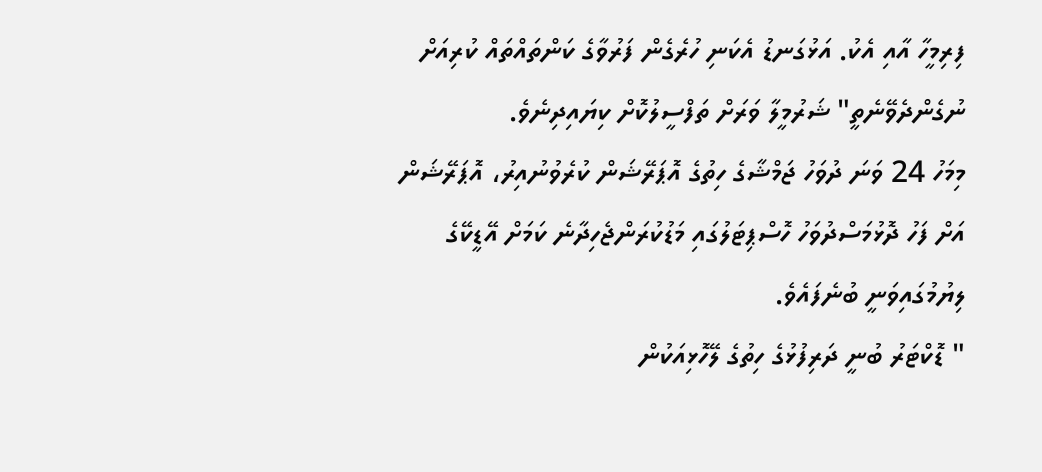ފިރިމީހާ އާއި އެކު. އަޅުގަނޑު އެކަނި ހުރެގެން ފަރުވާގެ ކަންތައްތައް ކުރިއަށް ނުގެންދެވޭނެތީ" ޝަރުމީލާ ވަރަށް ތަފްސީލުކޮށް ކިޔައިދިނެވެ.
މިމަހު 24 ވަނަ ދުވަހު ޖަމްޝާގެ ހިތުގެ އޮޕަރޭޝަން ކުރެވުނުއިރު، އޮޕަރޭޝަން އަށް ފަހު ދޮޅުމަސްދުވަހު ހޮސްޕިޓަލުގައި މަޑުކުރަންޖެހިދާނެ ކަމަށް އޭޑީކޭގެ ލިޔުމުގައިވަނީ ބުނެފައެވެ.
" ޑޮކްޓަރު ބުނީ ދަރިފުޅުގެ ހިތުގެ ލޭހޮޅިއަކުން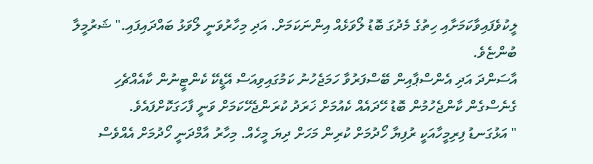ލީކުވެފައިވާކަމަށާއި ހިތުގެ މެދުގަ ބޮޑު ލޯވަޅެއް އިންނަކަމަށް. އަދި މިހާރުވަނީ ލޯވަޅު ބައްދައިފައި." ޝަރުމީލާ ބުންޏެވެ.
އާސަންދަ އަދި އެންސްޕާއިން ބޭސްފަރުވާ ހަމަޖެހުނު ކަމުގައިވިއަސް އޭޑީކޭ ކެންޓީނުން ކާއެއްޗެހި ގެނެސްގެން ކާންޖެހުމުން ބޮޑު ހޭދައެއް ކެއުމަށް ޚަރަދު ކުރަންޖެހޭކަމަށް ވަނީ ފާހަގަކޮށްފައެވެ.
" އަޅުގަނޑު ފިރިމީހާއަކީ ރުފިޔާ ހޯދުމަށް ކުރިން މަހަށް ދިޔަ މީހެއް. މިހާރު އާމްދަނީ ހޯދުމަށް އެއްވެސް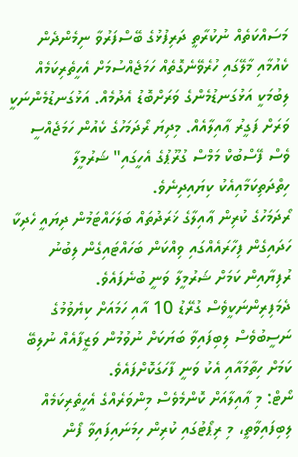މަސައްކަތެއް ނުކުރާތީ ދަރިފުޅުގެ ބޭސްފަރުވާ ނިމެންދެން ކެއުމާއި މާލޭގައި ހުރެވޭނެގޮތެއް ހަމަޖެއްސުމަށް އެހީތެރިކަމެއް ލިބުމަކީ އަޅުގަނޑުމެންގެ ވަރަށްބޮޑު އެދުމެއް. އަޅުގަނޑުމެންނަކީ ވަރަށް ފަގީރު ޢާއިލާއެއް. މިދިޔަ ރޯދަމަހުގެ ކެއުން ހަމަޖެއްސީ ވެސް ފޭސްބުކް މަމްސް ގުރޫޕުގެ އެހީގައި" ޝަރުމީލާ ހިތްދަތިކަމާއިއެކު ކިޔައިދިނެވެ.
ރޯދަމަހުގެ ކުރިން ޢާއިލާގެ ޚަރަދުތައް ބަލަހައްޓަމުން ދިޔައީ ހެދިކާ ހަދައިގެން ފިހާރައެއްގައި ވިއްކަން ބަހައްޓައިގެން ލިބުނު ރުފިޔާއިން ކަމަށް ޝަރުމީލާ ވަނީ ބުނެފައެވެ. ދެމަފިރިންނަކީވެސް ގުރޭޑު 10 އާއި ހަމައަށް ކިޔެވުމުގެ ނަސީބުވެސް ލިބިފައިވާ ބަޔަކަށް ނުވުމުން ވަޒީފާއެއް ނުލިބޭ ކަމަށް ހިތާމައާއި އެކު ވަނީ ފާހަގަކޮށްފައެވެ.
ނޯޓް: މި ޢާއިލާއަށް ކޮންމެވެސް މިންވަރެއްގެ އެހީތެރިކަމެއް ލިބިފައިވާތީ، މި ރިޕޯޓުގައި ކުރިން ހިމަނައިފައިވާ ފޯން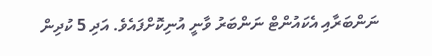ނަންބަރާއި އެކައުންޓް ނަންބަރު ވާނީ އުނިކޮށްފައެވެ. އަދި 5 ކުދިން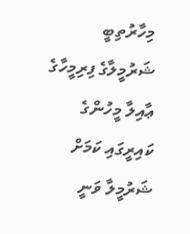މިހާރުތިބީ ޝަރުމީލާގެ ފިރިމީހާގެ ޢާއިލާ މީހުންގެ ކައިރީގައި ކަމަށް ޝަރުމީލާ ވަނީ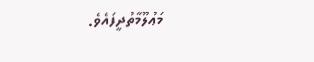މަޢުލޫމާތުދީފައެވެ.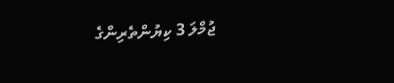ޖުމްލަ 3 ކިޔުންތެރިންގެ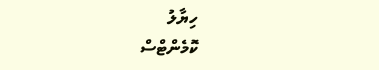ހިޔާލު
ކޮމެންޓްސް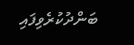ބަންދުކުރެވިފައި